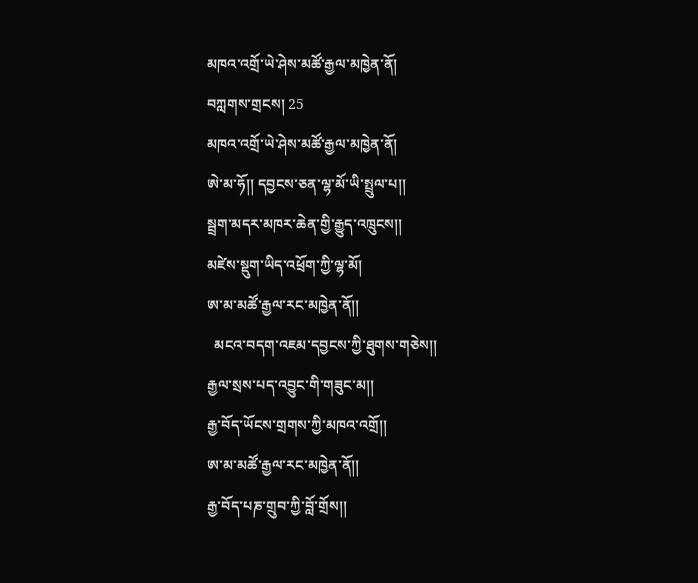མཁའ་འགྲོ་ཡེ་ཤེས་མཚོ་རྒྱལ་མཁྱེན་ནོ།
བཀླགས་གྲངས། 25
མཁའ་འགྲོ་ཡེ་ཤེས་མཚོ་རྒྱལ་མཁྱེན་ནོ།
ཨེ་མ་ཧོ།། དབྱངས་ཅན་ལྷ་མོ་ཡི་སྤྲུལ་པ།།
སྦྲག་མདར་མཁར་ཆེན་གྱི་རྒྱུད་འཁྲུངས།།
མཛེས་སྡུག་ཡིད་འཕྲོག་ཀྱི་ལྷ་མོ།
ཨ་མ་མཚོ་རྒྱལ་རང་མཁྱེན་ནོ།།
  མངའ་བདག་འཇམ་དབྱངས་ཀྱི་ཐུགས་གཅེས།།
རྒྱལ་སྲས་པད་འབྱུང་གི་གཟུང་མ།།
རྒྱ་བོད་ཡོངས་གྲགས་ཀྱི་མཁའ་འགྲོ།།
ཨ་མ་མཚོ་རྒྱལ་རང་མཁྱེན་ནོ།།
རྒྱ་བོད་པཎ་གྲུབ་ཀྱི་བློ་གྲོས།།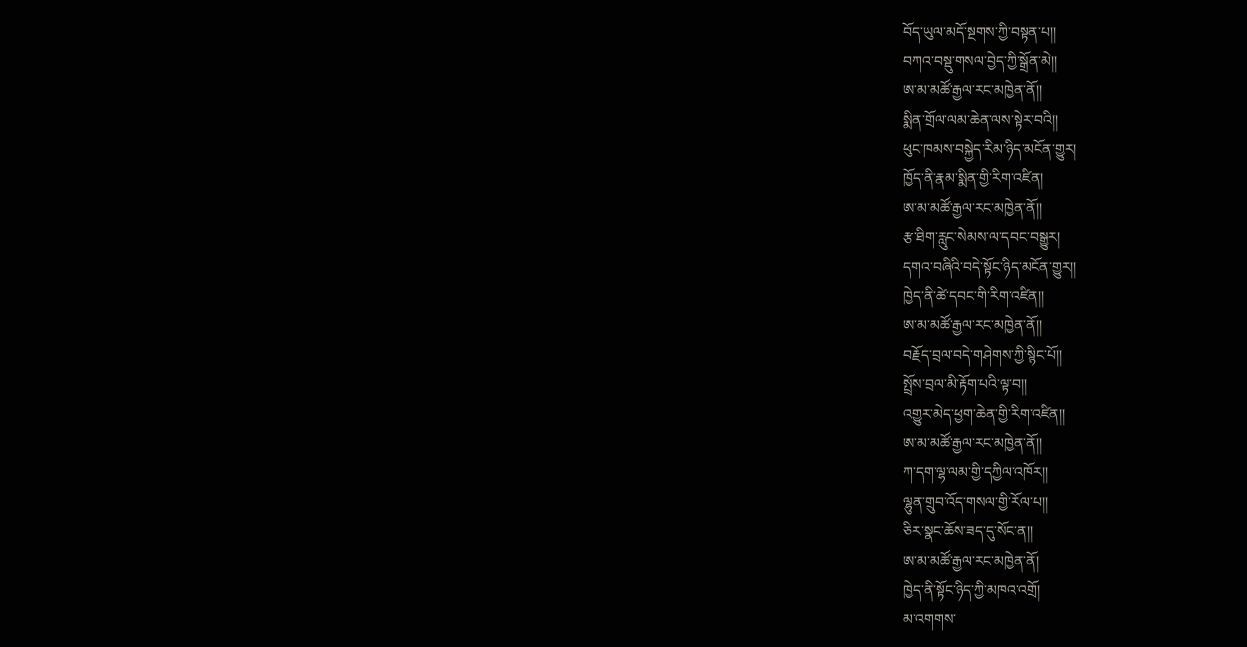བོད་ཡུལ་མདོ་སྔགས་ཀྱི་བསྟན་པ།།
བཀའ་བསྡུ་གསལ་བྱེད་ཀྱི་སྒྲོན་མེ།།
ཨ་མ་མཚོ་རྒྱལ་རང་མཁྱེན་ནོ།།
སྨིན་གྲོལ་ལམ་ཆེན་ལས་སྟེར་བའི།།
ཕུང་ཁམས་བསྐྱེད་རིམ་ཉིད་མངོན་གྱུར།
ཁྱོད་ནི་རྣམ་སྨིན་གྱི་རིག་འཛིན།
ཨ་མ་མཚོ་རྒྱལ་རང་མཁྱེན་ནོ།།
རྩ་ཐིག་རླུང་སེམས་ལ་དབང་བསྒྱུར།
དགའ་བཞིའི་བདེ་སྟོང་ཉིད་མངོན་གྱུར།།
ཁྱེད་ནི་ཚེ་དབང་གི་རིག་འཛིན།།
ཨ་མ་མཚོ་རྒྱལ་རང་མཁྱེན་ནོ།།
བརྗོད་བྲལ་བདེ་གཤེགས་ཀྱི་སྙིང་པོ།།
སྤྲོས་བྲལ་མི་རྟོག་པའི་ལྟ་བ།།
འགྱུར་མེད་ཕྱག་ཆེན་གྱི་རིག་འཛིན།།
ཨ་མ་མཚོ་རྒྱལ་རང་མཁྱེན་ནོ།།
ཀ་དག་ལྷ་ལམ་གྱི་དཀྱིལ་འཁོར།།
ལྷུན་གྲུབ་འོད་གསལ་གྱི་རོལ་པ།།
ཅིར་སྣང་ཆོས་ཟད་དུ་སོང་ན།།
ཨ་མ་མཚོ་རྒྱལ་རང་མཁྱེན་ནོ།
ཁྱེད་ནི་སྟོང་ཉིད་ཀྱི་མཁའ་འགྲོ།
མ་འགགས་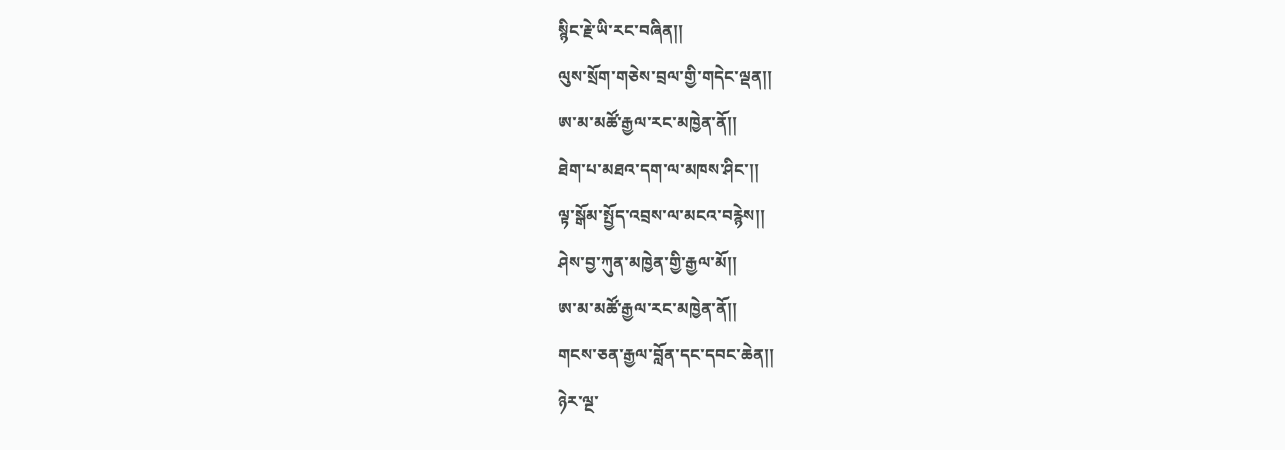སྙིང་རྗེ་ཡི་རང་བཞིན།།
ལུས་སྲོག་གཅེས་བྲལ་གྱི་གདེང་ལྡན།།
ཨ་མ་མཚོ་རྒྱལ་རང་མཁྱེན་ནོ།།
ཐེག་པ་མཐའ་དག་ལ་མཁས་ཤིང་།།
ལྟ་སྒོམ་སྤྱོད་འབྲས་ལ་མངའ་བརྙེས།།
ཤེས་བྱ་ཀུན་མཁྱེན་གྱི་རྒྱལ་མོ།།
ཨ་མ་མཚོ་རྒྱལ་རང་མཁྱེན་ནོ།།
གངས་ཅན་རྒྱལ་བློན་དང་དབང་ཆེན།།
ཉེར་ལྔ་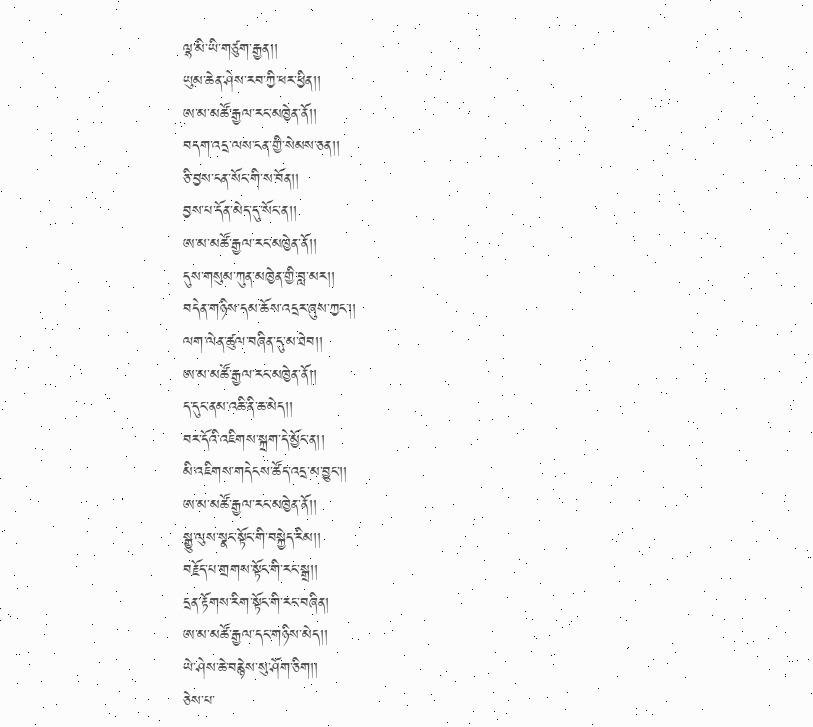ལྷ་མི་ཡི་གཙུག་རྒྱན།།
ཡུམ་ཆེན་ཤེས་རབ་ཀྱི་ཕར་ཕྱིན།།
ཨ་མ་མཚོ་རྒྱལ་རང་མཁྱེན་ནོ།།
བདག་འདྲ་ལས་ངན་གྱི་སེམས་ཅན།།
ཅི་བྱས་ངན་སོང་གི་ས་བོན།།
བྱས་པ་དོན་མེད་དུ་སོང་ན།།
ཨ་མ་མཚོ་རྒྱལ་རང་མཁྱེན་ནོ།།
དུས་གསུམ་ཀུན་མཁྱེན་གྱི་བླ་མར།།
བདེན་གཉིས་དམ་ཆོས་འདྲར་ཞུས་ཀྱང་།།
ལག་ལེན་ཚུལ་བཞིན་དུ་མ་ཐེབ།།
ཨ་མ་མཚོ་རྒྱལ་རང་མཁྱེན་ནོ།།
ད་དུང་ནམ་འཆི་ནི་ཆ་མེད།།
བར་དོའི་འཇིགས་སྐྲག་དེ་མྱོང་ན།།
མི་འཇིགས་གདེངས་ཚོད་འདྲ་མ་བྱུང་།།
ཨ་མ་མཚོ་རྒྱལ་རང་མཁྱེན་ནོ།།
སྒྱུ་ལུས་སྣང་སྟོང་གི་བསྐྱེད་རིམ།།
བརྗོད་པ་གྲགས་སྟོང་གི་རང་སྒྲ།།
དྲན་རྟོགས་རིག་སྟོང་གི་རང་བཞིན།
ཨ་མ་མཚོ་རྒྱལ་དང་གཉིས་མེད།།
ཡེ་ཤེས་ཆེ་བརྙེས་སུ་ཤོག་ཅིག།།
ཅེས་པ་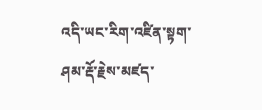འདི་ཡང་རིག་འཛིན་སྟག་ཤམ་རྡོ་རྗེས་མཛད་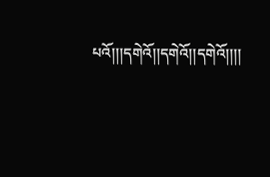པའོ།།།དགེའོ།།དགེའོ།།དགེའོ།།།།